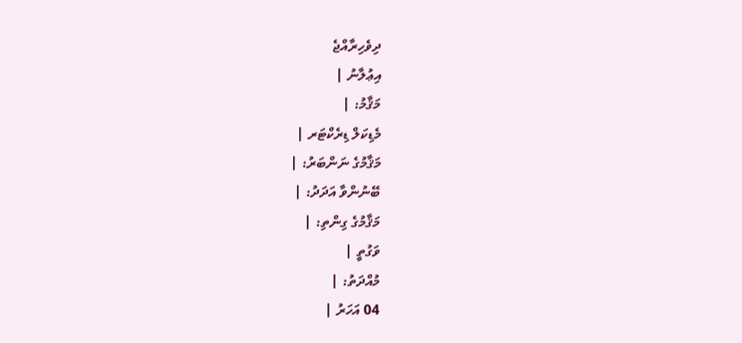ދިވެހިރާއްޖެ
އިޢުލާނު |
މަޤާމު: |
މެޑިކަލް ޑިރެކްޓަރ |
މަޤާމުގެ ނަންބަރު: |
ބޭނުންވާ އަދަދު: |
މަޤާމުގެ ގިންތި: |
ވަގުތީ |
މުއްދަތު: |
04 އަހަރު |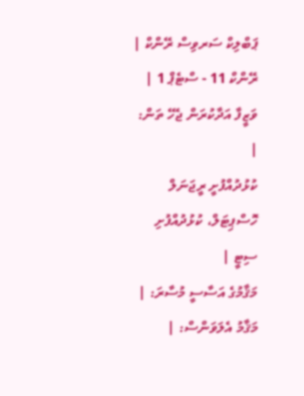ޕަބްލިކް ސަރވިސް ރޭންކް |
ރޭންކް 11 - ސްޓެޕް 1 |
ވަޒީފާ އަދާކުރަން ޖެހޭ ތަން: |
ކުޅުދުއްފުށީ ރީޖަނަލް ހޮސްޕިޓަލް، ކުޅުދުއްފުށި ސިޓީ |
މަޤާމުގެ އަސާސީ މުސާރަ: |
މަޤާމު އެލަވަންސް: |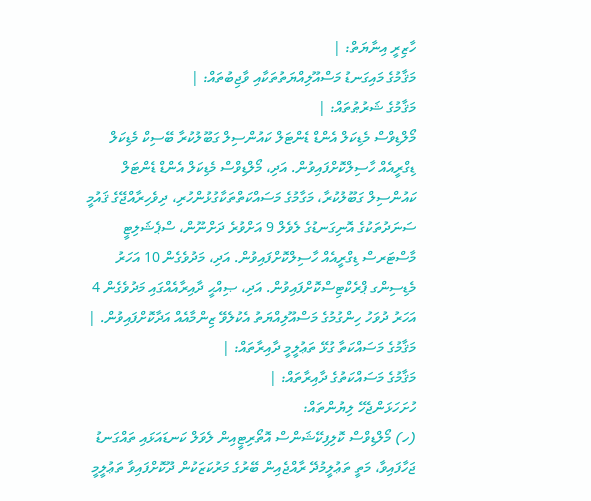ހާޒިރީ އިނާޔަތް: |
މަޤާމުގެ މައިގަނޑު މަސްއޫލިއްޔަތުތަކާއި ވާޖިބުތައް: |
މަޤާމުގެ ޝަރުޠުތައް: |
މޯލްޑިވްސް މެޑިކަލް އެންޑް ޑެންޓަލް ކައުންސިލް ގަބޫލުކުރާ ބޭސިކް މެޑިކަލް ޑިގްރީއެއް ހާސިލްކޮށްފައިވުން. އަދި، މޯލްޑިވްސް މެޑިކަލް އެންޑް ޑެންޓަލް ކައުންސިލް ގަބޫލުކުރާ، މަގާމުގެ މަސައްކަތްތަކާގުޅުންހުރި، ދިވެހިރާއްޖޭގެ ޤައުމީ ސަނަދުތަކުގެ އޮނިގަނޑުގެ ލެވެލް 9 އަށްވުރެ ދަށްނޫން، ސްޕެޝަލިޓީ މާސްޓަރސް ޑިގްރީއެއް ހާސިލްކޮށްފައިވުން. އަދި، މަދުވެގެން 10 އަހަރު މެޑިސިންގ ޕްރެކްޓިސްކޮށްފައިވުން. އަދި، ޞިއްޙީ ދާއިރާއެއްގައި މަދުވެގެން 4 އަހަރު ދުވަހު ހިންގުމުގެ މަސްއޫލިއްޔަތު އެކުލެވޭ ޒިންމާއެއް އަދާކޮށްފައިވުން. |
މަޤާމުގެ މަސައްކަތާ ގުޅޭ ތަޢުލީމީ ދާއިރާތައް: |
މަޤާމުގެ މަސައްކަތުގެ ދާއިރާތައް: |
ހުށަހަޅަންޖެހޭ ލިޔުންތައް:
(ހ) މޯލްޑިވްސް ކޮލިފިކޭޝަންސް އޮތޯރިޓީއިން ލެވަލް ކަނޑައަޅައި ތައްގަނޑު ޖަހާފައިވާ، މަތީ ތަޢުލީމުދޭ ރާއްޖެއިން ބޭރުގެ މަރުކަޒަކުން ދޫކޮށްފައިވާ ތަޢުލީމީ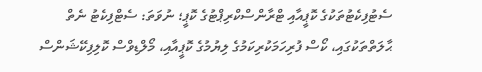ސެޓުފިކެޓުތަކުގެ ކޮޕީއާއި ޓްރާންސްކްރިޕްޓުގެ ކޮޕީ؛ ނުވަތަ: ސެޓްފިކެޓު ނެތް ޙާލަތްތަކުގައި، ކޯސް ފުރިހަމަކުރިކަމުގެ ލިޔުމުގެ ކޮޕީއާއި، މޯލްޑިވްސް ކޮލިފިކޭޝަންސް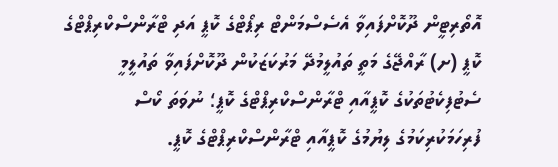އޮތޯރިޓީން ދޫކޮށްފައިވާ އެސެސްމަންޓް ރިޕޯޓްގެ ކޮޕީ އަދި ޓްރާންސްކްރިޕްޓްގެ ކޮޕީ (ށ) ރާއްޖޭގެ މަތީ ތައުލީމުދޭ މަރުކަޒަކުން ދޫކޮށްފައިވާ ތައުލީމީ ސެޓުފިކެޓުތަކުގެ ކޮޕީއާއި ޓްރާންސްކްރިޕްޓްގެ ކޮޕީ؛ ނުވަތަ ކޯސް ފުރިހަމަކުރިކަމުގެ ލިޔުމުގެ ކޮޕީއާއި ޓްރާންސްކްރިޕްޓްގެ ކޮޕީ.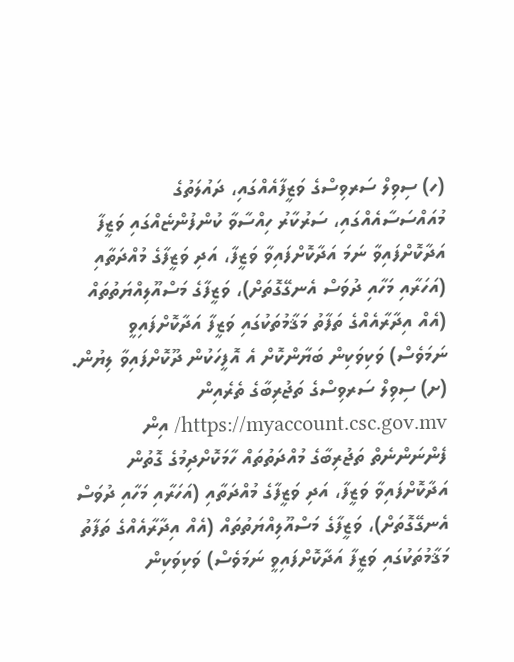(ހ) ސިވިލް ސަރވިސްގެ ވަޒީފާއެއްގައި، ދައުލަތުގެ މުއައްސަސާއެއްގައި، ސަރުކާރު ހިއްސާވާ ކުންފުންޏެއްގައި ވަޒީފާ އަދާކޮށްފައިވާ ނަމަ އަދާކޮށްފައިވާ ވަޒީފާ، އަދި ވަޒީފާގެ މުއްދަތާއި (އަހަރާއި މަހާއި ދުވަސް އެނގޭގޮތަށް)، ވަޒީފާގެ މަސްއޫލިއްޔަތުތައް (އެއް އިދާރާއެއްގެ ތަފާތު މަޤާމުތަކުގައި ވަޒީފާ އަދާކޮށްފައިވީ ނަމަވެސް) ވަކިވަކިން ބަޔާންކޮށް އެ އޮފީހަކުން ދޫކޮށްފައިވާ ލިޔުން. (ށ) ސިވިލް ސަރވިސްގެ ތަޖުރިބާގެ ތެރެއިން https://myaccount.csc.gov.mv/ އިން ފެންނަންނެތް ތަޖުރިބާގެ މުއްދަތުތައް ހާމަކޮށްދިމުގެ ގޮތުން އަދާކޮށްފައިވާ ވަޒީފާ، އަދި ވަޒީފާގެ މުއްދަތާއި (އަހަރާއި މަހާއި ދުވަސް އެނގޭގޮތަށް)، ވަޒީފާގެ މަސްއޫލިއްޔަތުތައް (އެއް އިދާރާއެއްގެ ތަފާތު މަޤާމުތަކުގައި ވަޒީފާ އަދާކޮށްފައިވީ ނަމަވެސް) ވަކިވަކިން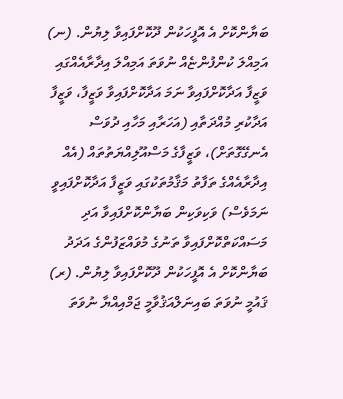ބަޔާންކޮށް އެ އޮފީހަކުން ދޫކޮށްފައިވާ ލިޔުން. (ނ) އަމިއްލަ ކުންފުންޏެއް ނުވަތަ އަމިއްލަ އިދާރާއެއްގައި ވަޒީފާ އަދާކޮށްފައިވާ ނަމަ އަދާކޮށްފައިވާ ވަޒީފާ، ވަޒީފާ އަދާކުރި މުއްދަތާއި (އަހަރާއި މަހާއި ދުވަސް އެނގޭގޮތަށް)، ވަޒީފާގެ މަސްއޫލިއްޔަތުތައް (އެއް އިދާރާއެއްގެ ތަފާތު މަޤާމުތަކުގައި ވަޒީފާ އަދާކޮށްފައިވީ ނަމަވެސް) ވަކިވަކިން ބަޔާންކޮށްފައިވާ އަދި މަސައްކަތްކޮށްފައިވާ ތަނުގެ މުވައްޒަފުންގެ އަދަދު ބަޔާންކޮށް އެ އޮފީހަކުން ދޫކޮށްފައިވާ ލިޔުން. (ރ) ޤައުމީ ނުވަތަ ބައިނަލްއަޤުވާމީ ޖަމްއިއްޔާ ނުވަތަ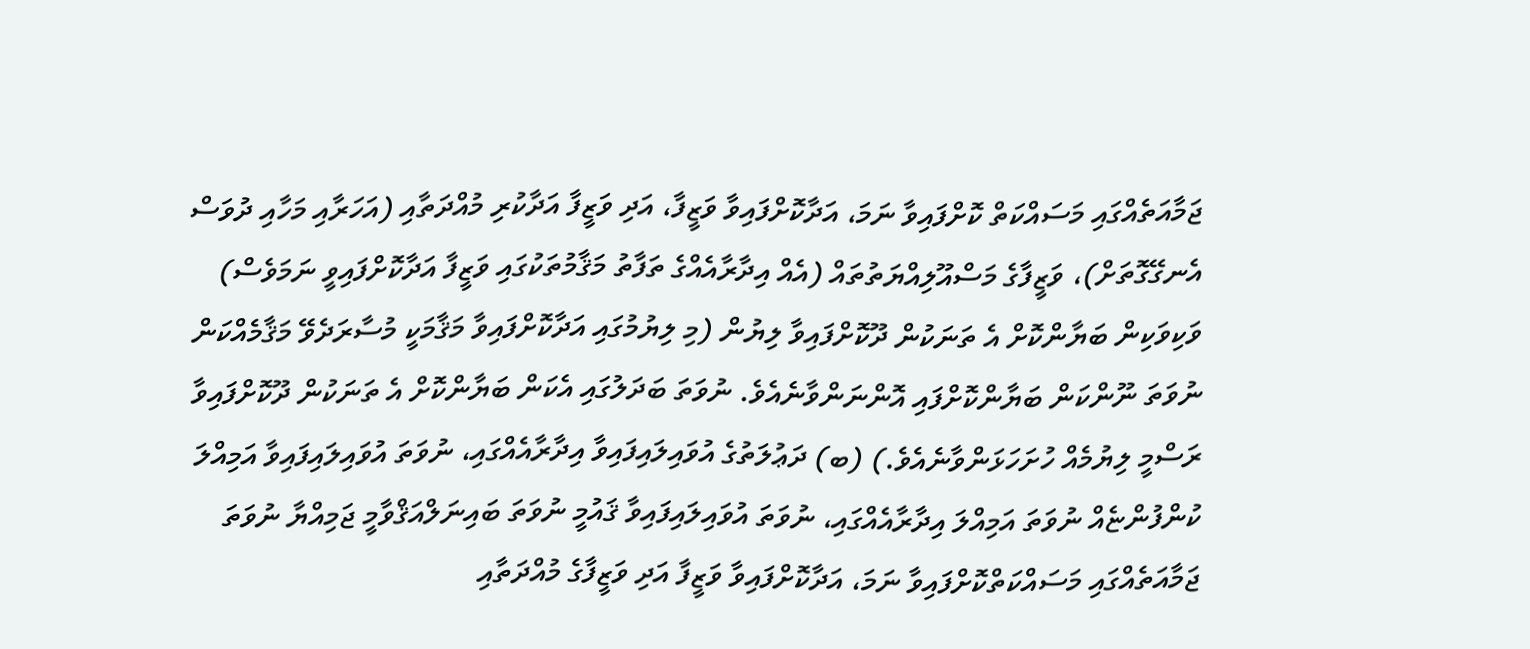ޖަމާއަތެއްގައި މަސައްކަތް ކޮށްފައިވާ ނަމަ، އަދާކޮށްފައިވާ ވަޒީފާ، އަދި ވަޒީފާ އަދާކުރި މުއްދަތާއި (އަހަރާއި މަހާއި ދުވަސް އެނގޭގޮތަށް)، ވަޒީފާގެ މަސްއޫލިއްޔަތުތައް (އެއް އިދާރާއެއްގެ ތަފާތު މަޤާމުތަކުގައި ވަޒީފާ އަދާކޮށްފައިވީ ނަމަވެސް) ވަކިވަކިން ބަޔާންކޮށް އެ ތަނަކުން ދޫކޮށްފައިވާ ލިޔުން (މި ލިޔުމުގައި އަދާކޮށްފައިވާ މަޤާމަކީ މުސާރަދެވޭ މަޤާމެއްކަން ނުވަތަ ނޫންކަން ބަޔާންކޮށްފައި އޮންނަންވާނެއެވެ. ނުވަތަ ބަދަލުގައި އެކަން ބަޔާންކޮށް އެ ތަނަކުން ދޫކޮށްފައިވާ ރަސްމީ ލިޔުމެއް ހުށަހަޅަންވާނެއެވެ.) (ބ) ދަޢުލަތުގެ އުވައިލައިފައިވާ އިދާރާއެއްގައި، ނުވަތަ އުވައިލައިފައިވާ އަމިއްލަ ކުންފުންޏެއް ނުވަތަ އަމިއްލަ އިދާރާއެއްގައި، ނުވަތަ އުވައިލައިފައިވާ ޤައުމީ ނުވަތަ ބައިނަލްއަޤްވާމީ ޖަމިއްޔާ ނުވަތަ ޖަމާއަތެއްގައި މަސައްކަތްކޮށްފައިވާ ނަމަ، އަދާކޮށްފައިވާ ވަޒީފާ އަދި ވަޒީފާގެ މުއްދަތާއި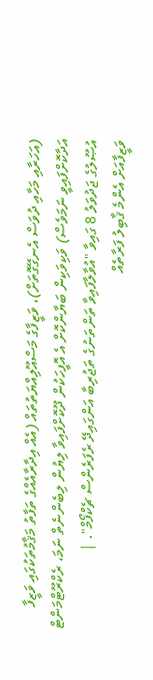(އަހަރާއި މަހާއި ދުވަސް އެނގޭގޮތަށް)، ވަޒީފާގެ މަސްއޫލިއްޔަތުތައް (އެއް އިދާރާއެއްގެ ތަފާތު މަޤާމުތަކުގައި ވަޒީފާ އަދާކޮށްފައިވީ ނަމަވެސް) ވަކިވަކިން ބަޔާންކޮށް އެ އޮފީހަކުން ދޫކޮށްފައިވާ ލިޔުން ލިބެންނެތް ނަމަ، ރެކްރޫޓްމަންޓް އުޞޫލުގެ ޖަދުވަލު 8 ގައިވާ "އުވާލާފައިވާ ތަންތަނުގެ ތަޖުރިބާ އަންގައިދޭ ރެފަރެންސް ޗެކްފޯމް". |
ވަޒީފާއަށް އެންމެ ޤާބިލު ފަރާތެއް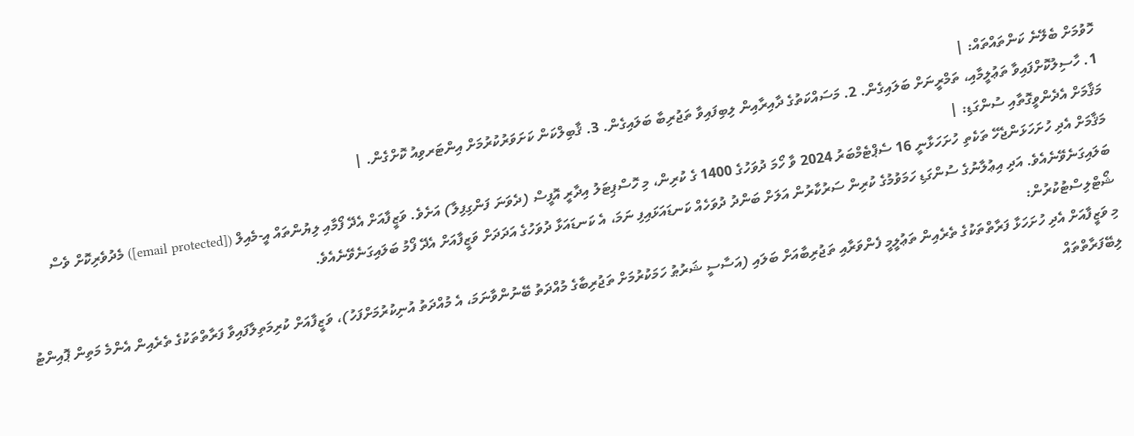ހޮވުމަށް ބެލޭނެ ކަންތައްތައް: |
1. ހާސިލުކޮށްފައިވާ ތަޢުލީމާއި، ތަމްރީނަށް ބަލައިގެން. 2. މަސައްކަތުގެ ދާއިރާއިން ލިބިފައިވާ ތަޖުރިބާ ބަލައިގެން. 3. ޤާބިލްކަން ކަށަވަރުކުރުމަށް އިންޓަރވިއު ކޮށްގެން. |
މަޤާމަށް އެދެންވީގޮތާއި ސުންގަޑި: |
މަޤާމަށް އެދި ހުށަހަޅަންޖެހޭ ތަކެތި ހުށަހަޅާނީ 16 ސެޕްޓެމްބަރު 2024 ވާ ހޯމަ ދުވަހުގެ 1400 ގެ ކުރިން، މި ހޮސްޕިޓަލު އިދާރީ އޮފީސް (ދެވަނަ ފަންގިފިލާ) އަށެވެ. ވަޒީފާއަށް އެދޭ ފޯމާއި ލިޔުންތައް އީ-މެއިލް ([email protected]) މެދުވެރިކޮށް ވެސް ބަލައިގަނެވޭނެއެވެ. އަދި އިޢުލާނުގެ ސުންގަޑި ހަމަވުމުގެ ކުރިން ސަރުކާރުން އަލަށް ބަންދު ދުވަހެއް ކަނޑައަޅައިފި ނަމަ، އެ ކަނޑައަޅާ ދުވަހުގެ އަދަދަށް ވަޒީފާއަށް އެދޭ ފޯމު ބަލައިގަނެވޭނެއެވެ.
ޝޯޓްލިސްޓުކުރުން:
މި ވަޒީފާއަށް އެދި ހުށަހަޅާ ފަރާތްތަކުގެ ތެރެއިން ތަޢުލީމީ ފެންވަރާއި ތަޖުރިބާއަށް ބަލައި (އަސާސީ ޝަރުޠު ހަމަކުރުމަށް ތަޖުރިބާގެ މުއްދަތު ބޭނުންވާނަމަ، އެ މުއްދަތު އުނިކުރުމަށްފަހު)، ވަޒީފާއަށް ކުރިމަތިލާފައިވާ ފަރާތްތަކުގެ ތެރެއިން އެންމެ މަތިން ޕޮއިންޓު ލިބޭފަރާތްތައް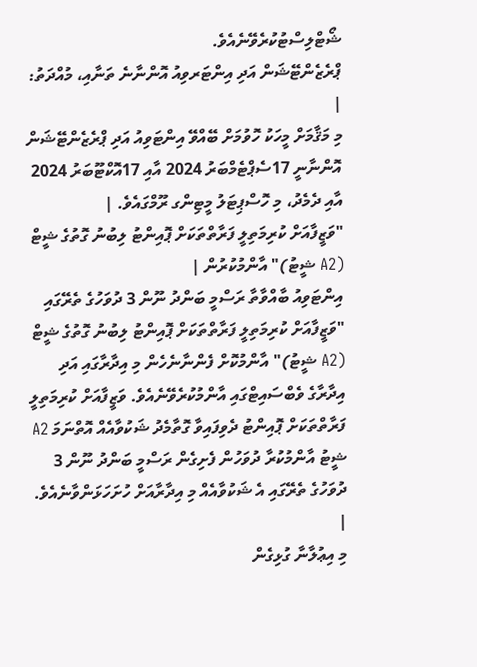ޝޯޓްލިސްޓުކުރެވޭނެއެވެ.
ޕްރެޒެންޓޭޝަން އަދި އިންޓަރވިއު އޮންނާނެ ތަނާއި، މުއްދަތު: |
މި މަޤާމަށް މީހަކު ހޮވުމަށް ބޭއްވޭ އިންޓަވިއު އަދި ޕްރެޒެންޓޭޝަން އޮންނާނީ 17ސެޕްޓެމްބަރު 2024 އާއި 17އޮކްޓޫބަރު 2024 އާއި ދެމެދު، މި ހޮސްޕިޓަލު މީޓިންގ ރޫމްގައެވެ. |
"ވަޒީފާއަށް ކުރިމަތިލީ ފަރާތްތަކަށް ޕޮއިންޓު ލިބުނު ގޮތުގެ ޝީޓް (A2 ޝީޓު)" އާންމުކުރުން |
އިންޓަވިއު ބާއްވާތާ ރަސްމީ ބަންދު ނޫން 3 ދުވަހުގެ ތެރޭގައި "ވަޒީފާއަށް ކުރިމަތިލީ ފަރާތްތަކަށް ޕޮއިންޓު ލިބުނު ގޮތުގެ ޝީޓް (A2 ޝީޓު)" އާންމުކޮށް ފެންނާނެހެން މި އިދާރާގައި އަދި އިދާރާގެ ވެބްސައިޓްގައި އާންމުކުރެވޭނެއެވެ. ވަޒީފާއަށް ކުރިމަތިލީ ފަރާތްތަކަށް ޕޮއިންޓު ދެވިފައިވާ ގޮތާމެދު ޝަކުވާއެއް އޮތްނަމަ A2 ޝީޓު އާންމުކުރާ ދުވަހުން ފެށިގެން ރަސްމީ ބަންދު ނޫން 3 ދުވަހުގެ ތެރޭގައި އެ ޝަކުވާއެއް މި އިދާރާއަށް ހުށަހަޅަންވާނެއެވެ. |
މި އިޢުލާނާ ގުޅިގެން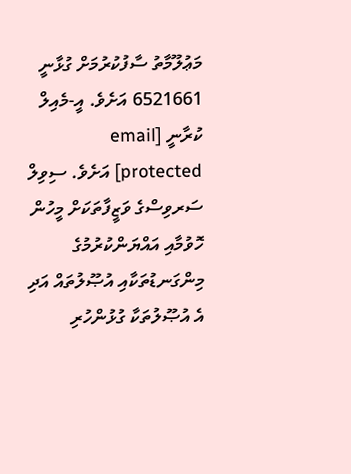މަޢުލޫމާތު ސާފުކުރުމަށް ގުޅާނީ 6521661 އަށެވެ. އީ-މެއިލް ކުރާނީ [email protected] އަށެވެ. ސިވިލް ސަރވިސްގެ ވަޒީފާތަކަށް މީހުން ހޮވުމާއި އައްޔަންކުރުމުގެ މިންގަނޑުތަކާއި އުޞޫލުތައް އަދި އެ އުޞޫލުތަކާ ގުޅުންހުރި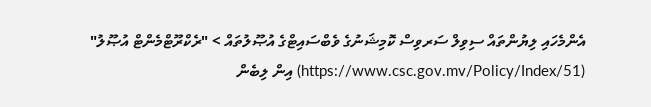އެންމެހައި ލިޔުންތައް ސިވިލް ސަރވިސް ކޮމިޝަނުގެ ވެބްސައިޓްގެ އުޞޫލުތައް > "ރެކްރޫޓްމެންޓް އުޞޫލު" (https://www.csc.gov.mv/Policy/Index/51) އިން ލިބެން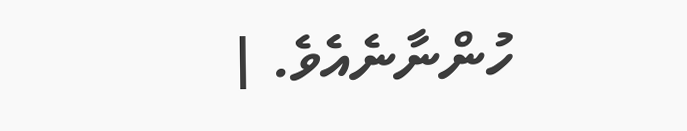ހުންނާނެއެވެ. |